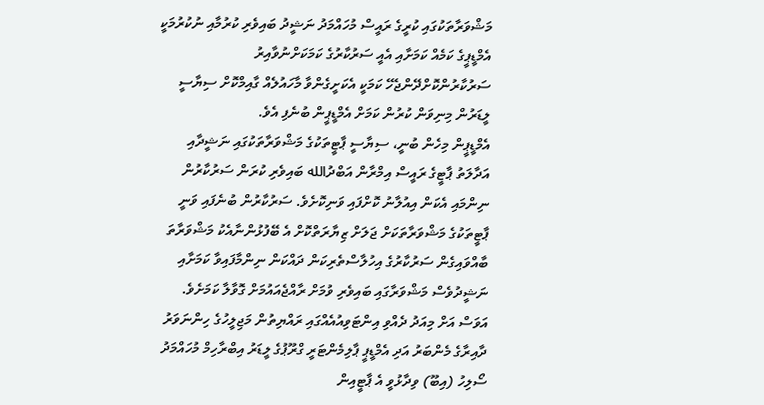މަޝްވަރާތަކުގައި ކުރީގެ ރައީސް މުހައްމަދު ނަޝީދު ބައިވެރި ކުރުމާއި ނުކުރުމަކީ އެމްޑީޕީގެ ކަމެއް ކަމަށާއި އެއީ ސަރުކާރުގެ ކަމަކަށްނުވާއިރު ސަރުކާރުންކޮށްދޭންޖެހޭ ކަމަކީ އެކަށީގެންވާ މާހައުލެއް ގާއިމްކޮށް ސިޔާސީ ލީޑަރުން މިނިވަން ކުރުން ކަމަށް އެމްޑީޕީން ބުނެފި އެވެ.
އެމްޑީޕީން މިހެން ބުނީ، ސިޔާސީ ޕާޓީތަކުގެ މަޝްވަރާތަކުގައި ނަޝީދާއި އަދާލަތު ޕާޓީގެ ރައީސް އިމްރާން އަބްދުالله ބައިވެރި ކުރަން ސަރުކާރުން ނިންމައި އެކަން އިއުލާނު ކޮށްފައި ވަނިކޮށެވެ. ސަރުކާރުން ބުނެފައި ވަނީ ޕާޓީތަކުގެ މަޝްވަރާތަކަށް ޖަލަށް ޒިޔާރަތްކޮށް އެ ބޭފުޅުންނާއެކު މަޝްވަރާތަ ބާއްވައިގެން ސަރުކާރުގެ އިހުލާސްތެރިކަން ދައްކަން ނިންމާފައިވާ ކަމަށާއި ނަޝީދުވެސް މަޝްވަރާގައި ބައިވެރި ވުމަށް ރާއްޖެއައުމަށް ގޮވާލާ ކަމަށެވެ.
އަވަސް އަށް މިއަދު ދެއްވި އިންޓަވިއުއެއްގައި ރައްޔިތުން މަޖިލީހުގެ ހިންނަވަރު ދާއިރާގެ މެންބަރު އަދި އެމްޑީޕީ ޕާލިމެންޓަރީ ގްރޫޕުގެ ލީޑަރު އިބްރާހިމް މުހައްމަދު ސޯލިހު (އިބޫ) ވިދާޅުވީ އެ ޕާޓީއިން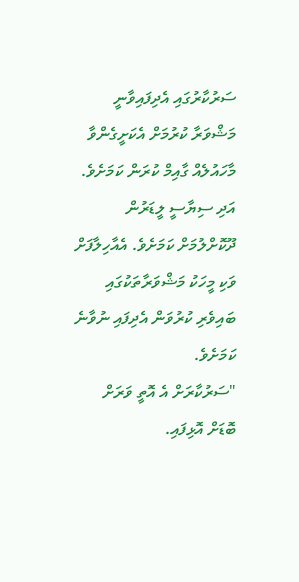ސަރުކާރުގައި އެދިފައިވާނީ މަޝްވަރާ ކުރުމަށް އެކަށީގެންވާ މާހައުލެއް ގާއިމް ކުރަން ކަމަށެވެ. އަދި ސިޔާސީ ލީޑަރުން ދޫކޮށްލުމަށް ކަމަށެވެ. އެއާހިލާފަށް ވަކި މީހަކު މަޝްވަރާތަކުގައި ބައިވެރި ކުރުވަން އެދިފައި ނުވާނެ ކަމަށެވެ.
"ސަރުކާރަށް އެ އޮތީ ވަރަށް ބޮޑަށް އޮޅިފައި.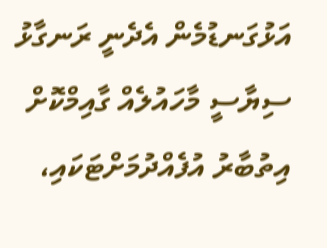އަޅުގަނޑުމެން އެދެނީ ރަނގާޅު ސިޔާސީ މާހައުލެއް ގާއިމްކޮށް އިތުބާރު އުފެއްދުމަށްޓަކައި،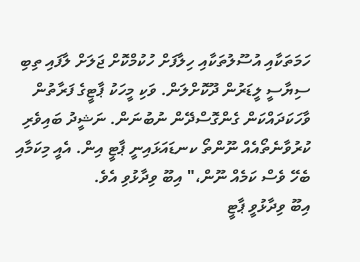ހަމަތަކާއި އުސޫލުތަކާއި ހިލާފަށް ހުކުމްކޮށް ޖަލަށް ލާފައި ތިބި ސިޔާސީ ލީޑަރުން ދޫކޮށްލަން. ވަކި މީހަކު ޕާޓީގެ ފަރާތުން ވާހަކަދައްކަން ގެންގޮސްދޭން ނުބުނަން. ނަޝީދު ބައިވެރި ކުރުވާނެތޯއެއް ނޫންތޯ ކނޑައަޅައިނީ ޕާޓީ އިން. އެއީ މިކަމާއި ބެހޭ ވެސް ކަމެއް ނޫން،" އިބޫ ވިދާޅުވި އެވެ.
އިބޫ ވިދާޅުވީ ޕާޓީ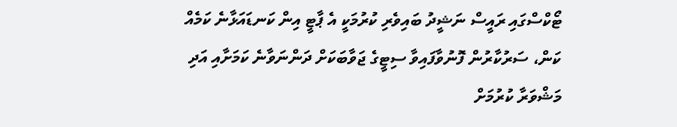ޓޯކްސްގައި ރައީސް ނަޝީދު ބައިވެރި ކުރުމަކީ އެ ޕާޓީ އިން ކަނޑައަޅާނެ ކަމެއް ކަން، ސަރުކާރުން ފޮނުވާފައިވާ ސިޓީގެ ޖަވާބަކަށް ދަންނަވާނެ ކަމަށާއި އަދި މަޝްވަރާ ކުރުމަށް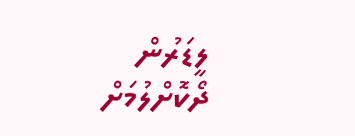ލީޑަރުން ދޯކޮށްލުމަށް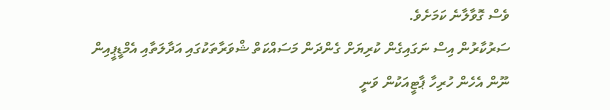ވެސް ގޮވާލާނެ ކަމަށެވެ.
ސަރުކާރުން އިސް ނަގައިގެން ކުރިޔަށް ގެންދަން މަސައްކަތް ޝްވަރާތަކުގައި އަދާލަތާއި އެމްޑީޕީއިން ނޫން އެހެން ހުރިހާ ޕާޓީއަކުން ވަނީ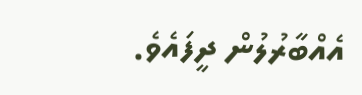އެއްބާރުލުން ދީފައެވެ.